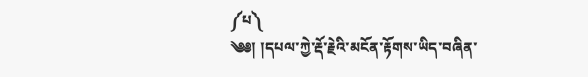༼པ༽
༄༅། །དཔལ་ཀྱེ་རྡོ་རྗེའི་མངོན་རྟོགས་ཡིད་བཞིན་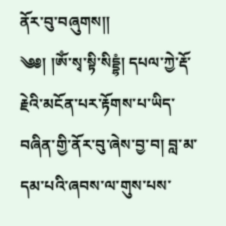ནོར་བུ་བཞུགས།།
༄༅། །ཨོཾ་སྭ་སྟི་སིདྡྷཾ། དཔལ་ཀྱེ་རྡོ་རྗེའི་མངོན་པར་རྟོགས་པ་ཡིད་བཞིན་གྱི་ནོར་བུ་ཞེས་བྱ་བ། བླ་མ་དམ་པའི་ཞབས་ལ་གུས་པས་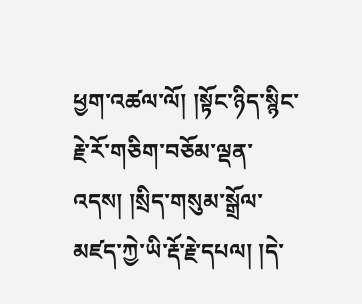ཕྱག་འཚལ་ལོ། །སྟོང་ཉིད་སྙིང་རྗེ་རོ་གཅིག་བཅོམ་ལྡན་འདས། །སྲིད་གསུམ་སྒྲོལ་མཛད་ཀྱེ་ཡི་རྡོ་རྗེ་དཔལ། །དེ་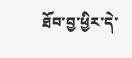ཐོབ་བྱ་ཕྱིར་དེ་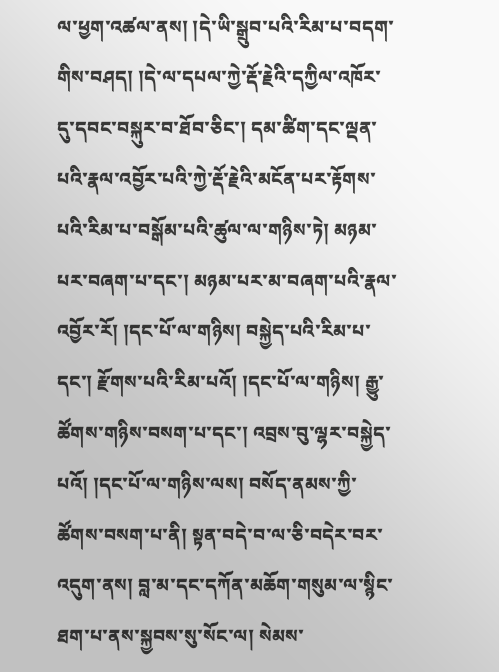ལ་ཕྱག་འཚལ་ནས། །དེ་ཡི་སྒྲུབ་པའི་རིམ་པ་བདག་གིས་བཤད། །དེ་ལ་དཔལ་ཀྱེ་རྡོ་རྗེའི་དཀྱིལ་འཁོར་དུ་དབང་བསྐུར་བ་ཐོབ་ཅིང་། དམ་ཚིག་དང་ལྡན་པའི་རྣལ་འབྱོར་པའི་ཀྱེ་རྡོ་རྗེའི་མངོན་པར་རྟོགས་པའི་རིམ་པ་བསྒོམ་པའི་ཚུལ་ལ་གཉིས་ཏེ། མཉམ་པར་བཞག་པ་དང་། མཉམ་པར་མ་བཞག་པའི་རྣལ་འབྱོར་རོ། །དང་པོ་ལ་གཉིས། བསྐྱེད་པའི་རིམ་པ་དང་། རྫོགས་པའི་རིམ་པའོ། །དང་པོ་ལ་གཉིས། རྒྱུ་ཚོགས་གཉིས་བསག་པ་དང་། འབྲས་བུ་ལྷར་བསྐྱེད་པའོ། །དང་པོ་ལ་གཉིས་ལས། བསོད་ནམས་ཀྱི་ཚོགས་བསག་པ་ནི། སྟན་བདེ་བ་ལ་ཅི་བདེར་བར་འདུག་ནས། བླ་མ་དང་དཀོན་མཆོག་གསུམ་ལ་སྙིང་ཐག་པ་ནས་སྐྱབས་སུ་སོང་ལ། སེམས་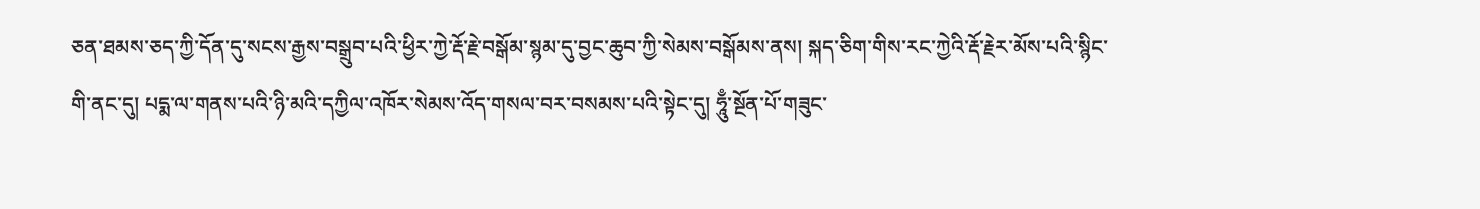ཅན་ཐམས་ཅད་ཀྱི་དོན་དུ་སངས་རྒྱས་བསྒྲུབ་པའི་ཕྱིར་ཀྱེ་རྡོ་རྗེ་བསྒོམ་སྙམ་དུ་བྱང་ཆུབ་ཀྱི་སེམས་བསྒོམས་ནས། སྐད་ཅིག་གིས་རང་ཀྱེའི་རྡོ་རྗེར་མོས་པའི་སྙིང་གི་ནང་དུ། པདྨ་ལ་གནས་པའི་ཉི་མའི་དཀྱིལ་འཁོར་སེམས་འོད་གསལ་བར་བསམས་པའི་སྟེང་དུ། ཧཱུྃ་སྔོན་པོ་གཟུང་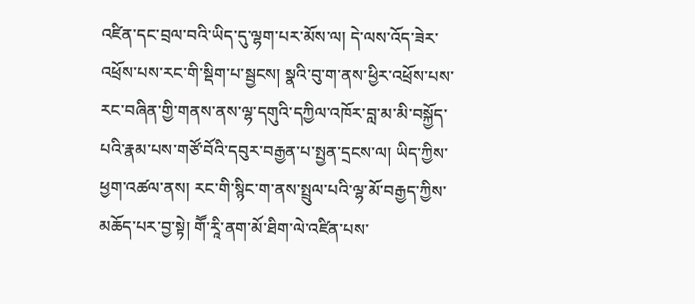འཛིན་དང་བྲལ་བའི་ཡིད་དུ་ལྷག་པར་མོས་ལ། དེ་ལས་འོད་ཟེར་འཕྲོས་པས་རང་གི་སྡིག་པ་སྦྱངས། སྣའི་བུ་ག་ནས་ཕྱིར་འཕྲོས་པས་རང་བཞིན་གྱི་གནས་ནས་ལྷ་དགུའི་དཀྱིལ་འཁོར་བླ་མ་མི་བསྐྱོད་པའི་རྣམ་པས་གཙོ་བོའི་དབུར་བརྒྱན་པ་སྤྱན་དྲངས་ལ། ཡིད་ཀྱིས་ཕྱག་འཚལ་ནས། རང་གི་སྙིང་ག་ནས་སྤྲུལ་པའི་ལྷ་མོ་བརྒྱད་ཀྱིས་མཆོད་པར་བྱ་སྟེ། གཽ་རཱི་ནག་མོ་ཐིག་ལེ་འཛིན་པས་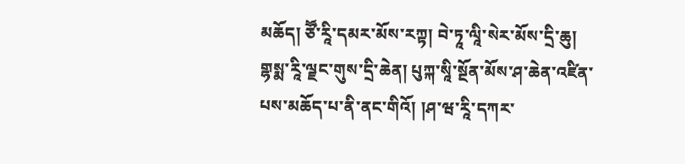མཆོད། ཙཽ་རཱི་དམར་མོས་རཀྟ། བེ་ཏཱ་ལཱི་སེར་མོས་དྲི་ཆུ། གྷསྨ་རཱི་ལྗང་གུས་དྲི་ཆེན། པུཀྐ་སཱི་སྔོན་མོས་ཤ་ཆེན་འཛིན་པས་མཆོད་པ་ནི་ནང་གིའོ། །ཤ་ཝ་རཱི་དཀར་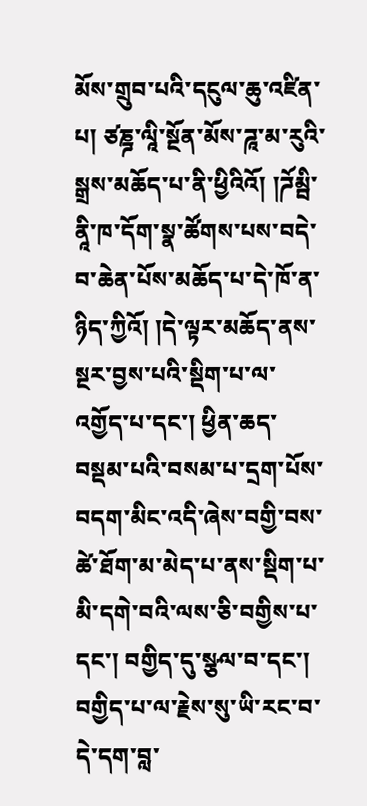མོས་གྲུབ་པའི་དངུལ་ཆུ་འཛིན་པ། ཙཎྜ་ལཱི་སྔོན་མོས་ཌཱ་མ་རུའི་སྒྲས་མཆོད་པ་ནི་ཕྱིའིའོ། །ཌོམྦི་ནཱི་ཁ་དོག་སྣ་ཚོགས་པས་བདེ་བ་ཆེན་པོས་མཆོད་པ་དེ་ཁོ་ན་ཉིད་ཀྱིའོ། །དེ་ལྟར་མཆོད་ནས་སྔར་བྱས་པའི་སྡིག་པ་ལ་འགྱོད་པ་དང་། ཕྱིན་ཆད་བསྡམ་པའི་བསམ་པ་དྲག་པོས་བདག་མིང་འདི་ཞེས་བགྱི་བས་ཚེ་ཐོག་མ་མེད་པ་ནས་སྡིག་པ་མི་དགེ་བའི་ལས་ཅི་བགྱིས་པ་དང་། བགྱིད་དུ་སྩལ་བ་དང་། བགྱིད་པ་ལ་རྗེས་སུ་ཡི་རང་བ་དེ་དག་བླ་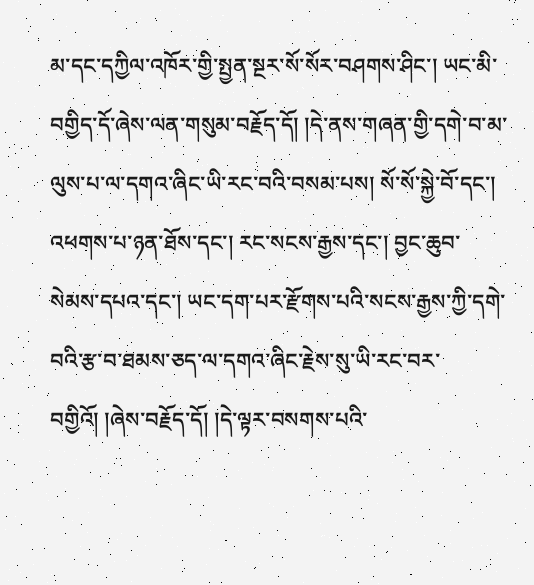མ་དང་དཀྱིལ་འཁོར་གྱི་སྤྱན་སྔར་སོ་སོར་བཤགས་ཤིང་། ཡང་མི་བགྱིད་དོ་ཞེས་ལན་གསུམ་བརྗོད་དོ། །དེ་ནས་གཞན་གྱི་དགེ་བ་མ་ལུས་པ་ལ་དགའ་ཞིང་ཡི་རང་བའི་བསམ་པས། སོ་སོ་སྐྱེ་བོ་དང་། འཕགས་པ་ཉན་ཐོས་དང་། རང་སངས་རྒྱས་དང་། བྱང་ཆུབ་སེམས་དཔའ་དང་། ཡང་དག་པར་རྫོགས་པའི་སངས་རྒྱས་ཀྱི་དགེ་བའི་རྩ་བ་ཐམས་ཅད་ལ་དགའ་ཞིང་རྗེས་སུ་ཡི་རང་བར་བགྱིའོ། །ཞེས་བརྗོད་དོ། །དེ་ལྟར་བསགས་པའི་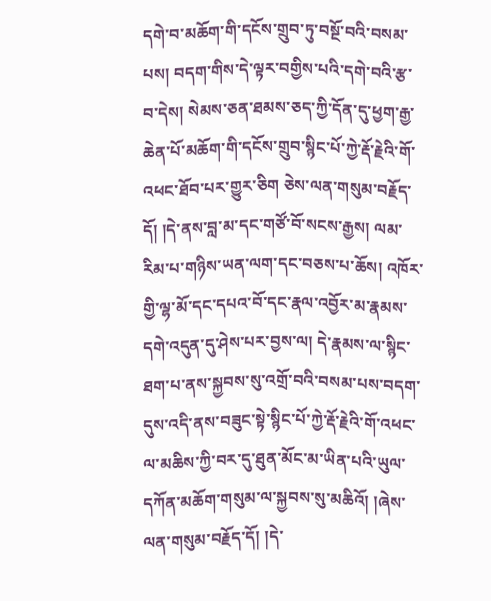དགེ་བ་མཆོག་གི་དངོས་གྲུབ་ཏུ་བསྔོ་བའི་བསམ་པས། བདག་གིས་དེ་ལྟར་བགྱིས་པའི་དགེ་བའི་རྩ་བ་དེས། སེམས་ཅན་ཐམས་ཅད་ཀྱི་དོན་དུ་ཕྱག་རྒྱ་ཆེན་པོ་མཆོག་གི་དངོས་གྲུབ་སྙིང་པོ་ཀྱེ་རྡོ་རྗེའི་གོ་འཕང་ཐོབ་པར་གྱུར་ཅིག ཅེས་ལན་གསུམ་བརྗོད་དོ། །དེ་ནས་བླ་མ་དང་གཙོ་བོ་སངས་རྒྱས། ལམ་རིམ་པ་གཉིས་ཡན་ལག་དང་བཅས་པ་ཆོས། འཁོར་གྱི་ལྷ་མོ་དང་དཔའ་བོ་དང་རྣལ་འབྱོར་མ་རྣམས་དགེ་འདུན་དུ་ཤེས་པར་བྱས་ལ། དེ་རྣམས་ལ་སྙིང་ཐག་པ་ནས་སྐྱབས་སུ་འགྲོ་བའི་བསམ་པས་བདག་དུས་འདི་ནས་བཟུང་སྟེ་སྙིང་པོ་ཀྱེ་རྡོ་རྗེའི་གོ་འཕང་ལ་མཆིས་ཀྱི་བར་དུ་ཐུན་མོང་མ་ཡིན་པའི་ཡུལ་དཀོན་མཆོག་གསུམ་ལ་སྐྱབས་སུ་མཆིའོ། །ཞེས་ལན་གསུམ་བརྗོད་དོ། །དེ་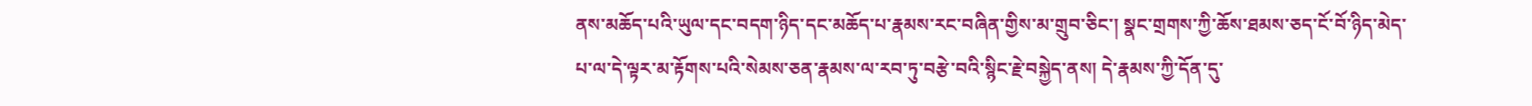ནས་མཆོད་པའི་ཡུལ་དང་བདག་ཉིད་དང་མཆོད་པ་རྣམས་རང་བཞིན་གྱིས་མ་གྲུབ་ཅིང་། སྣང་གྲགས་ཀྱི་ཆོས་ཐམས་ཅད་ངོ་བོ་ཉིད་མེད་པ་ལ་དེ་ལྟར་མ་རྟོགས་པའི་སེམས་ཅན་རྣམས་ལ་རབ་ཏུ་བརྩེ་བའི་སྙིང་རྗེ་བསྐྱེད་ནས། དེ་རྣམས་ཀྱི་དོན་དུ་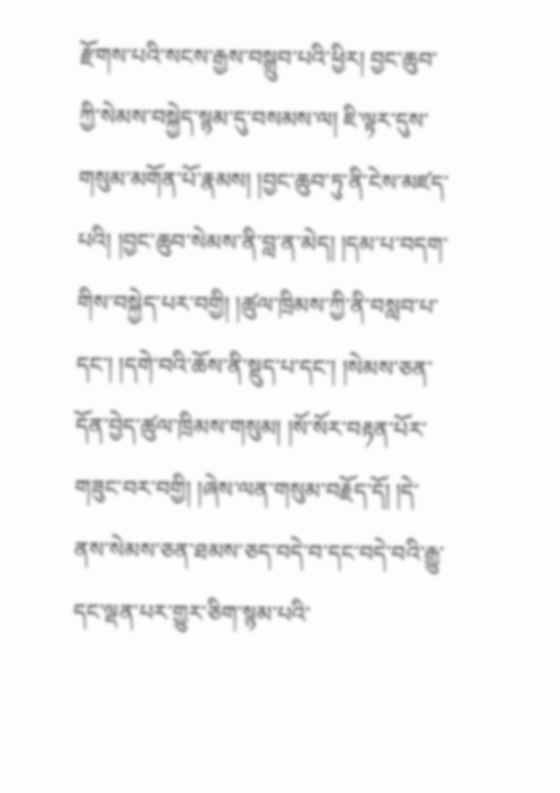རྫོགས་པའི་སངས་རྒྱས་བསྒྲུབ་པའི་ཕྱིར། བྱང་ཆུབ་ཀྱི་སེམས་བསྐྱེད་སྙམ་དུ་བསམས་ལ། ཇི་ལྟར་དུས་གསུམ་མགོན་པོ་རྣམས། །བྱང་ཆུབ་ཏུ་ནི་ངེས་མཛད་པའི། །བྱང་ཆུབ་སེམས་ནི་བླ་ན་མེད། །དམ་པ་བདག་གིས་བསྐྱེད་པར་བགྱི། །ཚུལ་ཁྲིམས་ཀྱི་ནི་བསླབ་པ་དང་། །དགེ་བའི་ཆོས་ནི་སྡུད་པ་དང་། །སེམས་ཅན་དོན་བྱེད་ཚུལ་ཁྲིམས་གསུམ། །སོ་སོར་བརྟན་པོར་གཟུང་བར་བགྱི། །ཞེས་ལན་གསུམ་བརྗོད་དོ། །དེ་ནས་སེམས་ཅན་ཐམས་ཅད་བདེ་བ་དང་བདེ་བའི་རྒྱུ་དང་ལྡན་པར་གྱུར་ཅིག་སྙམ་པའི་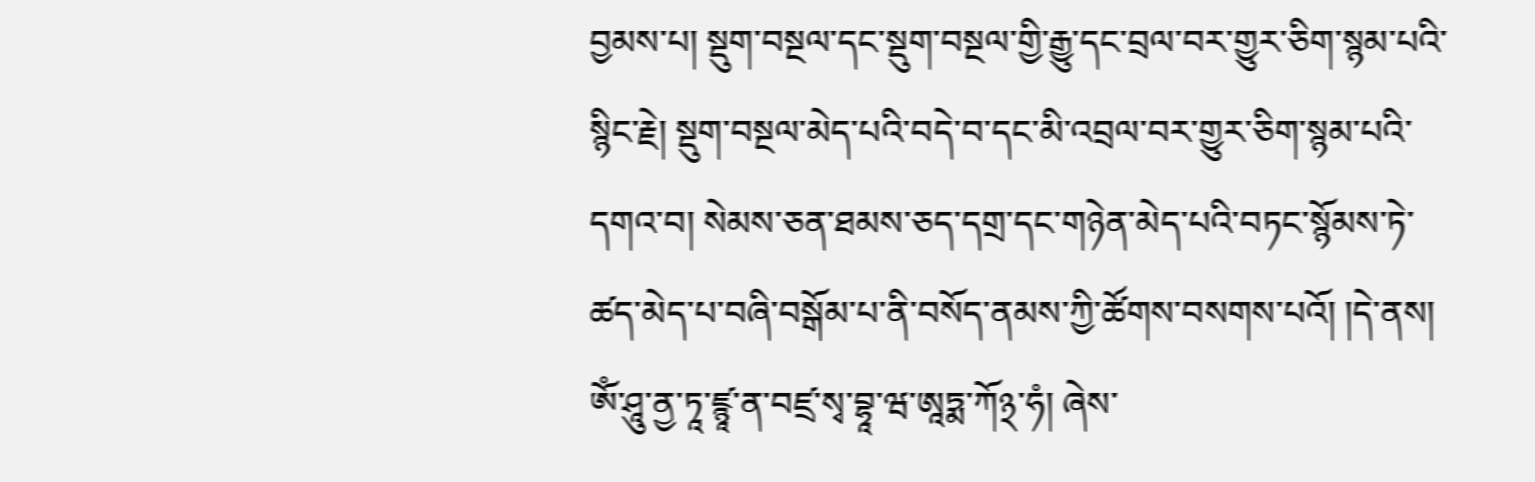བྱམས་པ། སྡུག་བསྔལ་དང་སྡུག་བསྔལ་གྱི་རྒྱུ་དང་བྲལ་བར་གྱུར་ཅིག་སྙམ་པའི་སྙིང་རྗེ། སྡུག་བསྔལ་མེད་པའི་བདེ་བ་དང་མི་འབྲལ་བར་གྱུར་ཅིག་སྙམ་པའི་དགའ་བ། སེམས་ཅན་ཐམས་ཅད་དགྲ་དང་གཉེན་མེད་པའི་བཏང་སྙོམས་ཏེ་ཚད་མེད་པ་བཞི་བསྒོམ་པ་ནི་བསོད་ནམས་ཀྱི་ཚོགས་བསགས་པའོ། །དེ་ནས། ཨོཾ་ཤཱུ་ནྱ་ཏཱ་ཛྙཱ་ན་བཛྲ་སྭ་བྷཱ་ཝ་ཨཱཏྨ་ཀོ྅་ཧཾ། ཞེས་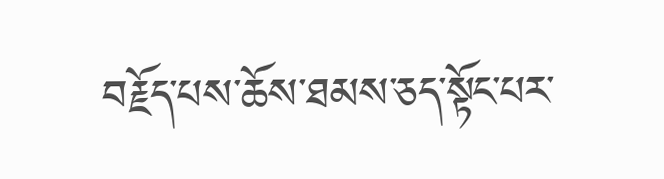བརྗོད་པས་ཆོས་ཐམས་ཅད་སྟོང་པར་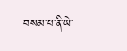བསམ་པ་ནི་ཡེ་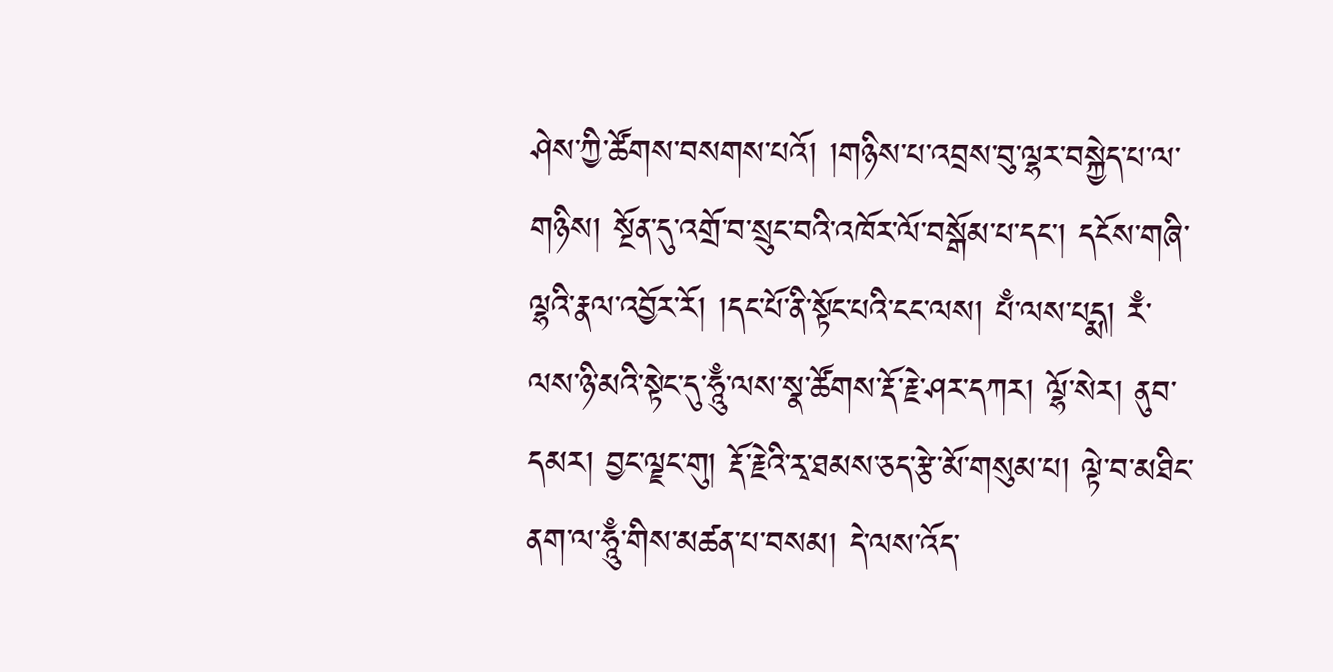ཤེས་ཀྱི་ཚོགས་བསགས་པའོ། །གཉིས་པ་འབྲས་བུ་ལྷར་བསྐྱེད་པ་ལ་གཉིས། སྔོན་དུ་འགྲོ་བ་སྲུང་བའི་འཁོར་ལོ་བསྒོམ་པ་དང་། དངོས་གཞི་ལྷའི་རྣལ་འབྱོར་རོ། །དང་པོ་ནི་སྟོང་པའི་ངང་ལས། པྃ་ལས་པདྨ། རྃ་ལས་ཉི་མའི་སྟེང་དུ་ཧཱུྃ་ལས་སྣ་ཚོགས་རྡོ་རྗེ་ཤར་དཀར། ལྷོ་སེར། ནུབ་དམར། བྱང་ལྗང་གུ། རྡོ་རྗེའི་རྭ་ཐམས་ཅད་རྩེ་མོ་གསུམ་པ། ལྟེ་བ་མཐིང་ནག་ལ་ཧཱུྃ་གིས་མཚན་པ་བསམ། དེ་ལས་འོད་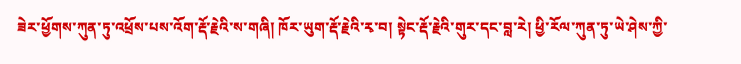ཟེར་ཕྱོགས་ཀུན་ཏུ་འཕྲོས་པས་འོག་རྡོ་རྗེའི་ས་གཞི། ཁོར་ཡུག་རྡོ་རྗེའི་རྭ་བ། སྟེང་རྡོ་རྗེའི་གུར་དང་བླ་རེ། ཕྱི་རོལ་ཀུན་ཏུ་ཡེ་ཤེས་ཀྱི་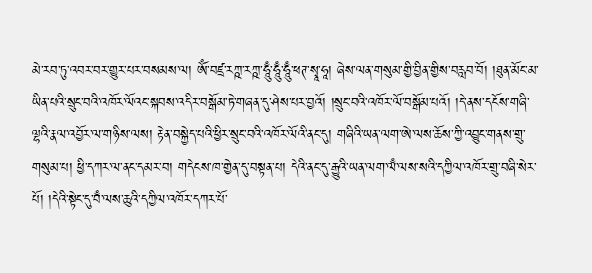མེ་རབ་ཏུ་འབར་བར་གྱུར་པར་བསམས་ལ། ཨོཾ་བཛྲ་རཀྵ་རཀྵ་ཧཱུྃ་ཧཱུྃ་ཧཱུྃ་ཕཊ་སྭཱ་ཧཱ། ཞེས་ལན་གསུམ་གྱི་བྱིན་གྱིས་བརླབ་བོ། །ཐུན་མོང་མ་ཡིན་པའི་སྲུང་བའི་འཁོར་ལོའང་སྐབས་འདིར་བསྒོམ་ཏེ་གཞན་དུ་ཤེས་པར་བྱའོ། །སྲུང་བའི་འཁོར་ལོ་བསྒོམ་པའོ། །དེ་ནས་དངོས་གཞི་ལྷའི་རྣལ་འབྱོར་ལ་གཉིས་ལས། རྟེན་བསྐྱེད་པའི་ཕྱིར་སྲུང་བའི་འཁོར་ལོའི་ནང་དུ། གཞིའི་ཡན་ལག་ཨེ་ལས་ཆོས་ཀྱི་འབྱུང་གནས་གྲུ་གསུམ་པ། ཕྱི་དཀར་ལ་ནང་དམར་བ། གདེངས་ཁ་གྱེན་དུ་བསྟན་པ། དེའི་ནང་དུ་རྒྱུའི་ཡན་ལག་ལྃ་ལས་སའི་དཀྱིལ་འཁོར་གྲུ་བཞི་སེར་པོ། །དེའི་སྟེང་དུ་བྃ་ལས་ཆུའི་དཀྱིལ་འཁོར་དཀར་པོ་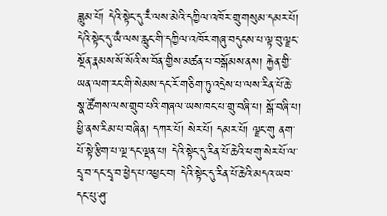ཟླུམ་པོ། དེའི་སྟེང་དུ་རྃ་ལས་མེའི་དཀྱིལ་འཁོར་གྲུ་གསུམ་དམར་པོ། དེའི་སྟེང་དུ་ཡྃ་ལས་རླུང་གི་དཀྱིལ་འཁོར་གཞུ་བདུངས་པ་ལྟ་བུ་ལྗང་སྔོན་རྣམས་སོ་སོའི་ས་བོན་གྱིས་མཚན་པ་བསྒོམས་ནས། རྐྱེན་གྱི་ཡན་ལག་རང་གི་སེམས་དང་རོ་གཅིག་ཏུ་འདྲེས་པ་ལས་རིན་པོ་ཆེ་སྣ་ཚོགས་ལས་གྲུབ་པའི་གཞལ་ཡས་ཁང་པ་གྲུ་བཞི་པ། སྒོ་བཞི་པ། ཕྱི་ནས་རིམ་པ་བཞིན། དཀར་པོ། སེར་པོ། དམར་པོ། ལྗང་གུ ནག་པོ་སྟེ་རྩིག་པ་ལྔ་དང་ལྡན་པ། དེའི་སྟེང་དུ་རིན་པོ་ཆེའི་ཕ་གུ་སེར་པོ་ལ་དྲྭ་བ་དང་དྲྭ་བ་ཕྱེད་པ་འཕྱང་བ། དེའི་སྟེང་དུ་རིན་པོ་ཆེའི་མདའ་ཡབ་དང་པུ་ཤུ་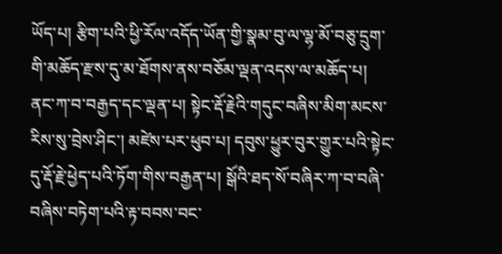ཡོད་པ། རྩིག་པའི་ཕྱི་རོལ་འདོད་ཡོན་གྱི་སྣམ་བུ་ལ་ལྷ་མོ་བཅུ་དྲུག་གི་མཆོད་རྫས་དུ་མ་ཐོགས་ནས་བཅོམ་ལྡན་འདས་ལ་མཆོད་པ། ནང་ཀ་བ་བརྒྱད་དང་ལྡན་པ། སྟེང་རྡོ་རྗེའི་གདུང་བཞིས་མིག་མངས་རིས་སུ་བྲེས་ཤིང་། མཛེས་པར་ཕུབ་པ། དབུས་ཕྱུར་བུར་གྱུར་པའི་སྟེང་དུ་རྡོ་རྗེ་ཕྱེད་པའི་ཏོག་གིས་བརྒྱན་པ། སྒོའི་ཐད་སོ་བཞིར་ཀ་བ་བཞི་བཞིས་བཏེག་པའི་རྟ་བབས་བང་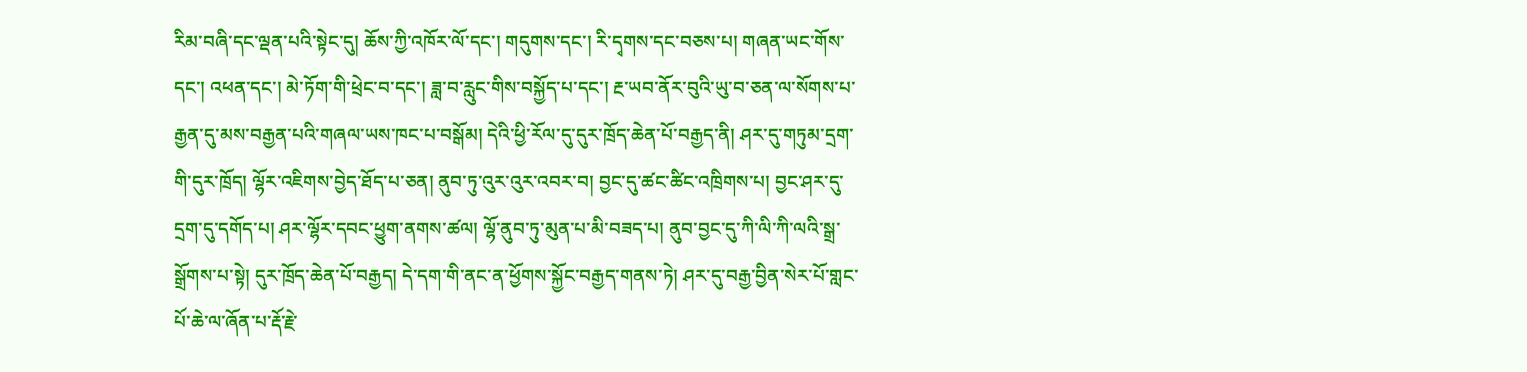རིམ་བཞི་དང་ལྡན་པའི་སྟེང་དུ། ཆོས་ཀྱི་འཁོར་ལོ་དང་། གདུགས་དང་། རི་དྭགས་དང་བཅས་པ། གཞན་ཡང་གོས་དང་། འཕན་དང་། མེ་ཏོག་གི་ཕྲེང་བ་དང་། ཟླ་བ་རླུང་གིས་བསྐྱོད་པ་དང་། རྔ་ཡབ་ནོར་བུའི་ཡུ་བ་ཅན་ལ་སོགས་པ་རྒྱན་དུ་མས་བརྒྱན་པའི་གཞལ་ཡས་ཁང་པ་བསྒོམ། དེའི་ཕྱི་རོལ་དུ་དུར་ཁྲོད་ཆེན་པོ་བརྒྱད་ནི། ཤར་དུ་གཏུམ་དྲག་གི་དུར་ཁྲོད། ལྷོར་འཇིགས་བྱེད་ཐོད་པ་ཅན། ནུབ་ཏུ་འུར་འུར་འབར་བ། བྱང་དུ་ཚང་ཚིང་འཁྲིགས་པ། བྱང་ཤར་དུ་དྲག་དུ་དགོད་པ། ཤར་ལྷོར་དབང་ཕྱུག་ནགས་ཚལ། ལྷོ་ནུབ་ཏུ་མུན་པ་མི་བཟད་པ། ནུབ་བྱང་དུ་ཀི་ལི་ཀི་ལའི་སྒྲ་སྒྲོགས་པ་སྟེ། དུར་ཁྲོད་ཆེན་པོ་བརྒྱད། དེ་དག་གི་ནང་ན་ཕྱོགས་སྐྱོང་བརྒྱད་གནས་ཏེ། ཤར་དུ་བརྒྱ་བྱིན་སེར་པོ་གླང་པོ་ཆེ་ལ་ཞོན་པ་རྡོ་རྗེ་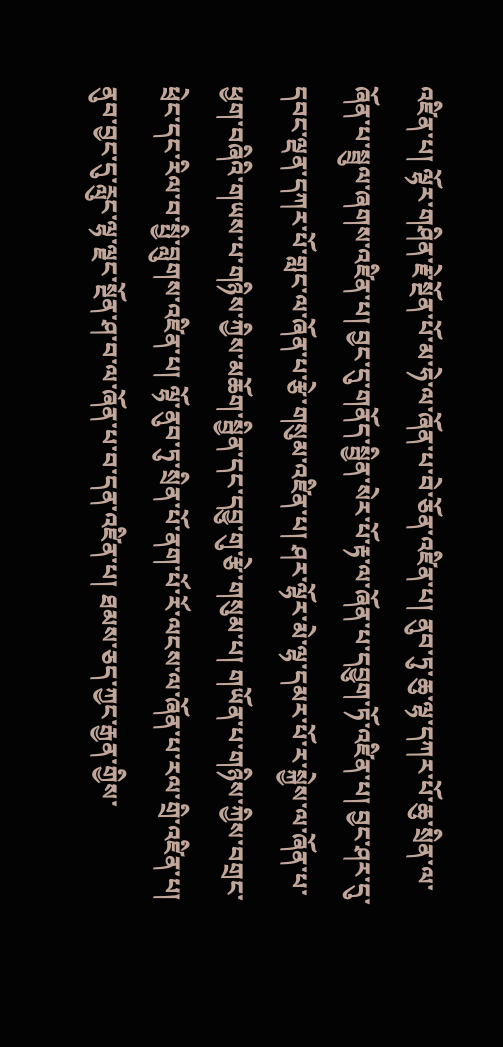འཛིན་པ། ལྷོར་གཤིན་རྗེ་སྔོན་པོ་མ་ཧེ་ལ་ཞོན་པ་བེ་ཅོན་འཛིན་པ། ནུབ་ཏུ་ཆུ་ལྷ་དཀར་པོ་ཆུ་སྲིན་ལ་ཞོན་པ་སྦྲུལ་ཞགས་འཛིན་པ། བྱང་དུ་གནོད་སྦྱིན་སེར་པོ་རྟ་ལ་ཞོན་པ་དབྱུག་ཏོ་འཛིན་པ། བྱང་ཤར་དུ་དབང་ལྡན་དཀར་པོ་གླང་ལ་ཞོན་པ་རྩེ་གསུམ་འཛིན་པ། ཤར་ལྷོར་མེ་ལྷ་དམར་པོ་ར་སྐྱེས་ལ་ཞོན་པ་ཕྱག་བཞིའི་གཡས་པ་གཉིས་ཀྱིས་མཆོག་སྦྱིན་དང་དབྱུ་གུ་རྩེ་གསུམ་པ། གཡོན་པ་གཉིས་ཀྱིས་བགྲང་ཕྲེང་དང་རིལ་བ་སྤྱི་བླུགས་འཛིན་པ། ལྷོ་ནུབ་ཏུ་སྲིན་པོ་ནག་པོ་རོ་ལངས་ལ་ཞོན་པ་རལ་གྲི་འཛིན་པ། ནུབ་བྱང་དུ་རླུང་ལྷ་ལྗང་སྔོན་ཤ་བ་ལ་ཞོན་པ་བ་དན་འཛིན་པ། ཐམས་ཅད་ཀྱང་རྒྱན་གྱིས་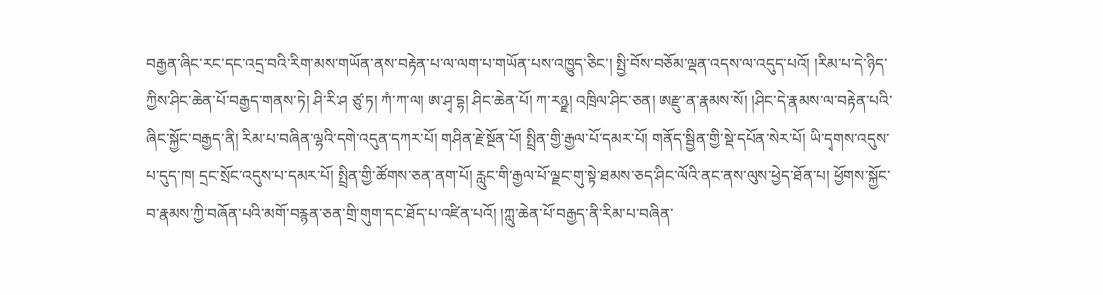བརྒྱན་ཞིང་རང་དང་འདྲ་བའི་རིག་མས་གཡོན་ནས་བརྟེན་པ་ལ་ལག་པ་གཡོན་པས་འཁྱུད་ཅིང་། སྤྱི་བོས་བཅོམ་ལྡན་འདས་ལ་འདུད་པའོ། །རིམ་པ་དེ་ཉིད་ཀྱིས་ཤིང་ཆེན་པོ་བརྒྱད་གནས་ཏེ། ཤི་རི་ཤ ཙུ་ཏ། ཀཾ་ཀ་ལ། ཨ་ཤྭ་དྷ། ཤིང་ཆེན་པོ། ཀ་རཉྫ། འཁྲིལ་ཤིང་ཅན། ཨརྫུ་ན་རྣམས་སོ། །ཤིང་དེ་རྣམས་ལ་བརྟེན་པའི་ཞིང་སྐྱོང་བརྒྱད་ནི། རིམ་པ་བཞིན་ལྷའི་དགེ་འདུན་དཀར་པོ། གཤིན་རྗེ་སྔོན་པོ། སྤྲིན་གྱི་རྒྱལ་པོ་དམར་པོ། གནོད་སྦྱིན་གྱི་སྡེ་དཔོན་སེར་པོ། ཡི་དྭགས་འདུས་པ་དུད་ཁ། དྲང་སྲོང་འདུས་པ་དམར་པོ། སྤྲིན་གྱི་ཚོགས་ཅན་ནག་པོ། རླུང་གི་རྒྱལ་པོ་ལྗང་གུ་སྟེ་ཐམས་ཅད་ཤིང་ལོའི་ནང་ནས་ལུས་ཕྱེད་ཐོན་པ། ཕྱོགས་སྐྱོང་བ་རྣམས་ཀྱི་བཞོན་པའི་མགོ་བརྙན་ཅན་གྲི་གུག་དང་ཐོད་པ་འཛིན་པའོ། །ཀླུ་ཆེན་པོ་བརྒྱད་ནི་རིམ་པ་བཞིན་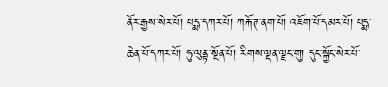ནོར་རྒྱས་སེར་པོ། པདྨ་དཀར་པོ། ཀརྐོ་ཊ་ནག་པོ། འཇོག་པོ་དམར་པོ། པདྨ་ཆེན་པོ་དཀར་པོ། ཧུ་ལུནྟ་སྔོན་པོ། རིགས་ལྡན་ལྗང་གུ། དུང་སྐྱོང་སེར་པོ་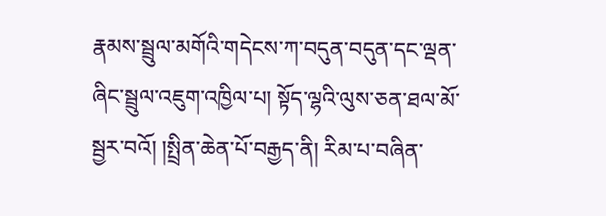རྣམས་སྦྲུལ་མགོའི་གདེངས་ཀ་བདུན་བདུན་དང་ལྡན་ཞིང་སྦྲུལ་འཇུག་འཁྱིལ་པ། སྟོད་ལྷའི་ལུས་ཅན་ཐལ་མོ་སྦྱར་བའོ། །སྤྲིན་ཆེན་པོ་བརྒྱད་ནི། རིམ་པ་བཞིན་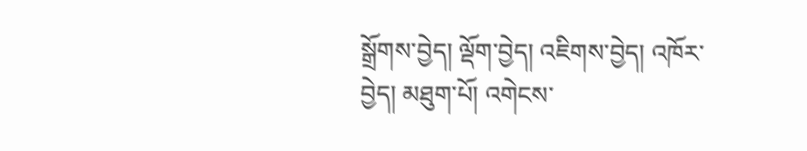སྒྲོགས་བྱེད། ལྡོག་བྱེད། འཇིགས་བྱེད། འཁོར་བྱེད། མཐུག་པོ། འགེངས་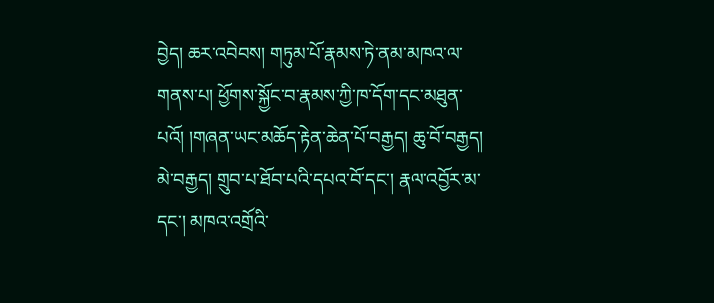བྱེད། ཆར་འབེབས། གཏུམ་པོ་རྣམས་ཏེ་ནམ་མཁའ་ལ་གནས་པ། ཕྱོགས་སྐྱོང་བ་རྣམས་ཀྱི་ཁ་དོག་དང་མཐུན་པའོ། །གཞན་ཡང་མཆོད་རྟེན་ཆེན་པོ་བརྒྱད། ཆུ་བོ་བརྒྱད། མེ་བརྒྱད། གྲུབ་པ་ཐོབ་པའི་དཔའ་བོ་དང་། རྣལ་འབྱོར་མ་དང་། མཁའ་འགྲོའི་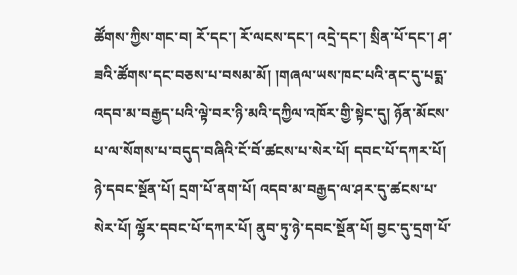ཚོགས་ཀྱིས་གང་བ། རོ་དང་། རོ་ལངས་དང་། འདྲེ་དང་། སྲིན་པོ་དང་། ཤ་ཟའི་ཚོགས་དང་བཅས་པ་བསམ་མོ། །གཞལ་ཡས་ཁང་པའི་ནང་དུ་པདྨ་འདབ་མ་བརྒྱད་པའི་ལྟེ་བར་ཉི་མའི་དཀྱིལ་འཁོར་གྱི་སྟེང་དུ། ཉོན་མོངས་པ་ལ་སོགས་པ་བདུད་བཞིའི་ངོ་བོ་ཚངས་པ་སེར་པོ། དབང་པོ་དཀར་པོ། ཉེ་དབང་སྔོན་པོ། དྲག་པོ་ནག་པོ། འདབ་མ་བརྒྱད་ལ་ཤར་དུ་ཚངས་པ་སེར་པོ། ལྷོར་དབང་པོ་དཀར་པོ། ནུབ་ཏུ་ཉེ་དབང་སྔོན་པོ། བྱང་དུ་དྲག་པོ་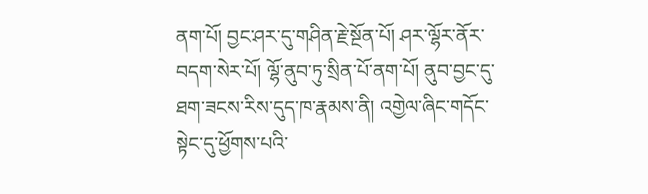ནག་པོ། བྱང་ཤར་དུ་གཤིན་རྗེ་སྔོན་པོ། ཤར་ལྷོར་ནོར་བདག་སེར་པོ། ལྷོ་ནུབ་ཏུ་སྲིན་པོ་ནག་པོ། ནུབ་བྱང་དུ་ཐག་ཟངས་རིས་དུད་ཁ་རྣམས་ནི། འགྱེལ་ཞིང་གདོང་སྟེང་དུ་ཕྱོགས་པའི་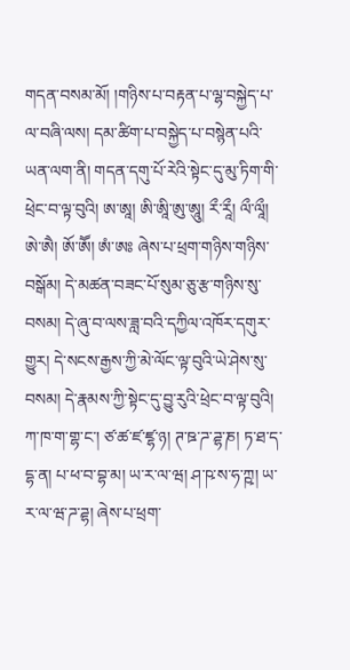གདན་བསམ་མོ། །གཉིས་པ་བརྟན་པ་ལྷ་བསྐྱེད་པ་ལ་བཞི་ལས། དམ་ཚིག་པ་བསྐྱེད་པ་བསྙེན་པའི་ཡན་ལག་ནི། གདན་དགུ་པོ་རེའི་སྟེང་དུ་མུ་ཏིག་གི་ཕྲེང་བ་ལྟ་བུའི། ཨ་ཨཱ། ཨི་ཨཱི་ཨུ་ཨཱུ། རྀ་རཱྀ། ལྀ་ལཱྀ། ཨེ་ཨཻ། ཨོ་ཨཽ། ཨཾ་ཨཿ ཞེས་པ་ཕྲག་གཉིས་གཉིས་བསྒོམ། དེ་མཚན་བཟང་པོ་སུམ་ཅུ་རྩ་གཉིས་སུ་བསམ། དེ་ཞུ་བ་ལས་ཟླ་བའི་དཀྱིལ་འཁོར་དགུར་གྱུར། དེ་སངས་རྒྱས་ཀྱི་མེ་ལོང་ལྟ་བུའི་ཡེ་ཤེས་སུ་བསམ། དེ་རྣམས་ཀྱི་སྟེང་དུ་བྱུ་རུའི་ཕྲེང་བ་ལྟ་བུའི། ཀ་ཁ་ག་གྷ་ང་། ཙ་ཚ་ཛ་ཛྷ་ཉ། ཊ་ཋ་ཌ་ཌྷ་ཎ། ཏ་ཐ་ད་དྷ་ན། པ་ཕ་བ་བྷ་མ། ཡ་ར་ལ་ཝ། ཤ་ཥ་ས་ཧ་ཀྵ། ཡ་ར་ལ་ཝ་ཌ་ཌྷ། ཞེས་པ་ཕྲག་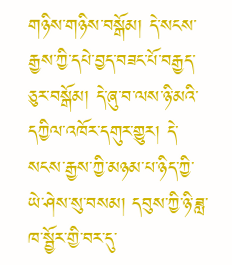གཉིས་གཉིས་བསྒོམ། དེ་སངས་རྒྱས་ཀྱི་དཔེ་བྱད་བཟང་པོ་བརྒྱད་ཅུར་བསྒོམ། དེ་ཞུ་བ་ལས་ཉི་མའི་དཀྱིལ་འཁོར་དགུར་གྱུར། དེ་སངས་རྒྱས་ཀྱི་མཉམ་པ་ཉིད་ཀྱི་ཡེ་ཤེས་སུ་བསམ། དབུས་ཀྱི་ཉི་ཟླ་ཁ་སྦྱོར་གྱི་བར་དུ་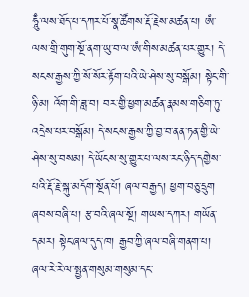ཧཱུྃ་ལས་ཐོད་པ་དཀར་པོ་སྣ་ཚོགས་རྡོ་རྗེས་མཚན་པ། ཨཾ་ལས་གྲི་གུག་སྔོ་ནག་ཡུ་བ་ལ་ཨཾ་གིས་མཚན་པར་གྱུར། དེ་སངས་རྒྱས་ཀྱི་སོ་སོར་རྟོག་པའི་ཡེ་ཤེས་སུ་བསྒོམ། སྟེང་གི་ཉི་མ། འོག་གི་ཟླ་བ། བར་གྱི་ཕྱག་མཚན་རྣམས་གཅིག་ཏུ་འདྲེས་པར་བསྒོམ། དེ་སངས་རྒྱས་ཀྱི་བྱ་བ་ནན་ཏན་གྱི་ཡེ་ཤེས་སུ་བསམ། དེ་ཡོངས་སུ་གྱུར་པ་ལས་རང་ཉིད་དགྱེས་པའི་རྡོ་རྗེ་སྐུ་མདོག་སྔོན་པོ། ཞལ་བརྒྱད། ཕྱག་བཅུ་དྲུག ཞབས་བཞི་པ། རྩ་བའི་ཞལ་སྔོ། གཡས་དཀར། གཡོན་དམར། སྟེང་ཞལ་དུད་ཁ། རྒྱབ་ཀྱི་ཞལ་བཞི་གནག་པ། ཞལ་རེ་རེ་ལ་སྤྱན་གསུམ་གསུམ་དང་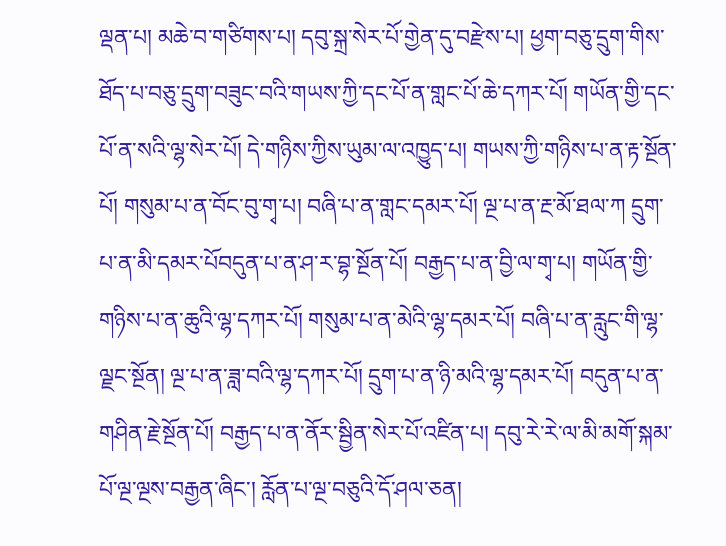ལྡན་པ། མཆེ་བ་གཙིགས་པ། དབུ་སྐྲ་སེར་པོ་གྱེན་དུ་བརྫེས་པ། ཕྱག་བཅུ་དྲུག་གིས་ཐོད་པ་བཅུ་དྲུག་བཟུང་བའི་གཡས་ཀྱི་དང་པོ་ན་གླང་པོ་ཆེ་དཀར་པོ། གཡོན་གྱི་དང་པོ་ན་སའི་ལྷ་སེར་པོ། དེ་གཉིས་ཀྱིས་ཡུམ་ལ་འཁྱུད་པ། གཡས་ཀྱི་གཉིས་པ་ན་རྟ་སྔོན་པོ། གསུམ་པ་ན་བོང་བུ་གྭ་པ། བཞི་པ་ན་གླང་དམར་པོ། ལྔ་པ་ན་རྔ་མོ་ཐལ་ཀ དྲུག་པ་ན་མི་དམར་པོབདུན་པ་ན་ཤ་ར་བྷ་སྔོན་པོ། བརྒྱད་པ་ན་བྱི་ལ་གྭ་པ། གཡོན་གྱི་གཉིས་པ་ན་ཆུའི་ལྷ་དཀར་པོ། གསུམ་པ་ན་མེའི་ལྷ་དམར་པོ། བཞི་པ་ན་རླུང་གི་ལྷ་ལྗང་སྔོན། ལྔ་པ་ན་ཟླ་བའི་ལྷ་དཀར་པོ། དྲུག་པ་ན་ཉི་མའི་ལྷ་དམར་པོ། བདུན་པ་ན་གཤིན་རྗེ་སྔོན་པོ། བརྒྱད་པ་ན་ནོར་སྦྱིན་སེར་པོ་འཛིན་པ། དབུ་རེ་རེ་ལ་མི་མགོ་སྐམ་པོ་ལྔ་ལྔས་བརྒྱན་ཞིང་། རློན་པ་ལྔ་བཅུའི་དོ་ཤལ་ཅན།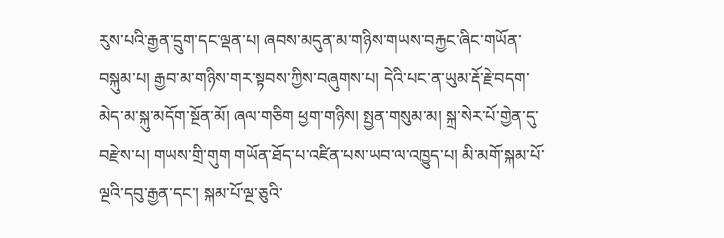རུས་པའི་རྒྱན་དྲུག་དང་ལྡན་པ། ཞབས་མདུན་མ་གཉིས་གཡས་བརྐྱང་ཞིང་གཡོན་བསྐུམ་པ། རྒྱབ་མ་གཉིས་གར་སྟབས་ཀྱིས་བཞུགས་པ། དེའི་པང་ན་ཡུམ་རྡོ་རྗེ་བདག་མེད་མ་སྐུ་མདོག་སྔོན་མོ། ཞལ་གཅིག ཕྱག་གཉིས། སྤྱན་གསུམ་མ། སྐྲ་སེར་པོ་གྱེན་དུ་བརྫེས་པ། གཡས་གྲི་གུག གཡོན་ཐོད་པ་འཛིན་པས་ཡབ་ལ་འཁྱུད་པ། མི་མགོ་སྐམ་པོ་ལྔའི་དབུ་རྒྱན་དང་། སྐམ་པོ་ལྔ་ཅུའི་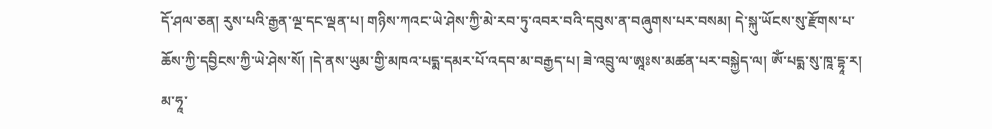དོ་ཤལ་ཅན། རུས་པའི་རྒྱན་ལྔ་དང་ལྡན་པ། གཉིས་ཀའང་ཡེ་ཤེས་ཀྱི་མེ་རབ་ཏུ་འབར་བའི་དབུས་ན་བཞུགས་པར་བསམ། དེ་སྐུ་ཡོངས་སུ་རྫོགས་པ་ཆོས་ཀྱི་དབྱིངས་ཀྱི་ཡེ་ཤེས་སོ། །དེ་ནས་ཡུམ་གྱི་མཁའ་པདྨ་དམར་པོ་འདབ་མ་བརྒྱད་པ། ཟེ་འབྲུ་ལ་ཨཱཿས་མཚན་པར་བསྐྱེད་ལ། ཨོཾ་པདྨ་སུ་ཁཱ་དྷཱ་ར། མ་ཧཱ་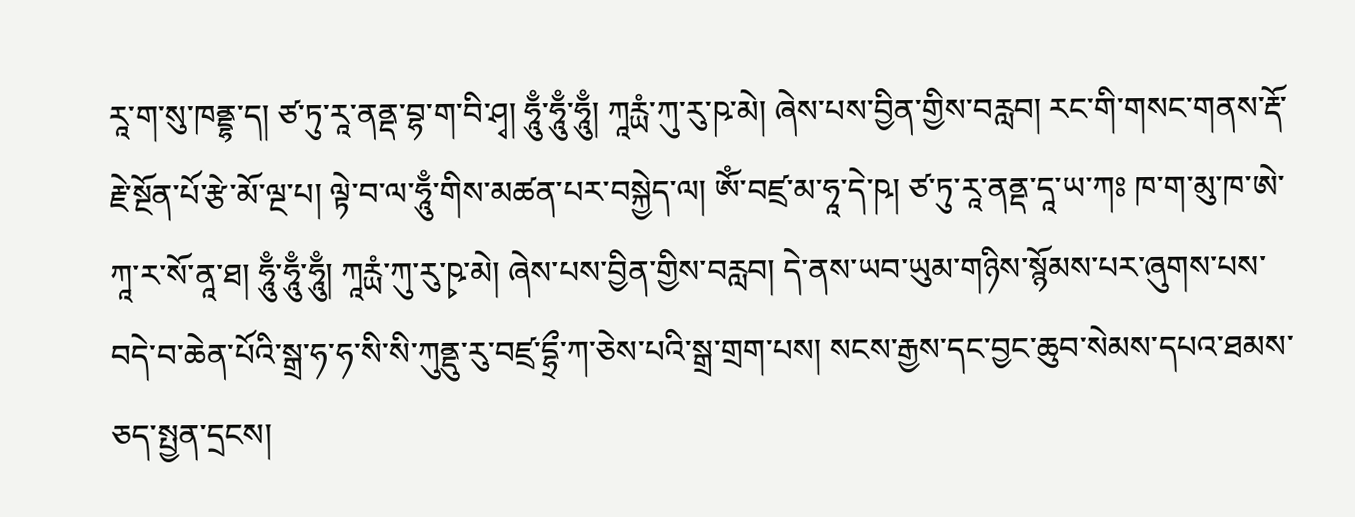རཱ་ག་སུ་ཁནྡྷ་ད། ཙ་ཏུ་རཱ་ནནྡ་བྷ་ག་བི་ཤྭ། ཧཱུྃ་ཧཱུྃ་ཧཱུྃ། ཀཱརྻཾ་ཀུ་རུ་ཥ་མེ། ཞེས་པས་བྱིན་གྱིས་བརླབ། རང་གི་གསང་གནས་རྡོ་རྗེ་སྔོན་པོ་རྩེ་མོ་ལྔ་པ། ལྟེ་བ་ལ་ཧཱུྃ་གིས་མཚན་པར་བསྐྱེད་ལ། ཨོཾ་བཛྲ་མ་ཧཱ་དེ་ཥ། ཙ་ཏུ་རཱ་ནནྡ་དཱ་ཡ་ཀཿ ཁ་ག་མུ་ཁ་ཨེ་ཀཱ་ར་སོ་ནཱ་ཐ། ཧཱུྃ་ཧཱུྃ་ཧཱུྃ། ཀཱརྻཾ་ཀུ་རུ་ཥྭ་མེ། ཞེས་པས་བྱིན་གྱིས་བརླབ། དེ་ནས་ཡབ་ཡུམ་གཉིས་སྙོམས་པར་ཞུགས་པས་བདེ་བ་ཆེན་པོའི་སྒྲ་ཧ་ཧ་སི་སི་ཀུནྡུ་རུ་བཛྲ་དྷྲྀ་ཀ་ཅེས་པའི་སྒྲ་གྲག་པས། སངས་རྒྱས་དང་བྱང་ཆུབ་སེམས་དཔའ་ཐམས་ཅད་སྤྱན་དྲངས།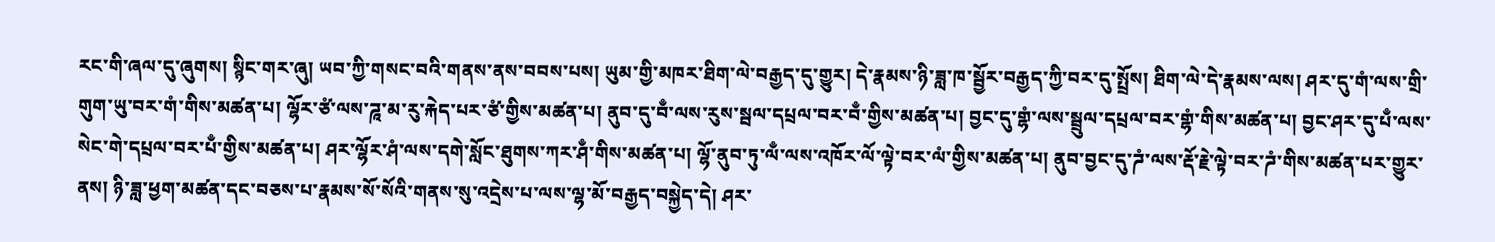རང་གི་ཞལ་དུ་ཞུགས། སྙིང་གར་ཞུ། ཡབ་ཀྱི་གསང་བའི་གནས་ནས་བབས་པས། ཡུམ་གྱི་མཁར་ཐིག་ལེ་བརྒྱད་དུ་གྱུར། དེ་རྣམས་ཉི་ཟླ་ཁ་སྦྱོར་བརྒྱད་ཀྱི་བར་དུ་སྤྲོས། ཐིག་ལེ་དེ་རྣམས་ལས། ཤར་དུ་གཾ་ལས་གྲི་གུག་ཡུ་བར་གཾ་གིས་མཚན་པ། ལྷོར་ཙཾ་ལས་ཌཱ་མ་རུ་རྐེད་པར་ཙཾ་གྱིས་མཚན་པ། ནུབ་དུ་བྃ་ལས་རུས་སྦལ་དཔྲལ་བར་བྃ་གྱིས་མཚན་པ། བྱང་དུ་གྷཾ་ལས་སྦྲུལ་དཔྲལ་བར་གྷཾ་གིས་མཚན་པ། བྱང་ཤར་དུ་པྃ་ལས་སེང་གེ་དཔྲལ་བར་པྃ་གྱིས་མཚན་པ། ཤར་ལྷོར་ཤཾ་ལས་དགེ་སློང་ཐུགས་ཀར་ཤྃ་གིས་མཚན་པ། ལྷོ་ནུབ་ཏུ་ལྃ་ལས་འཁོར་ལོ་ལྟེ་བར་ལཾ་གྱིས་མཚན་པ། ནུབ་བྱང་དུ་ཌཾ་ལས་རྡོ་རྗེ་ལྟེ་བར་ཌཾ་གིས་མཚན་པར་གྱུར་ནས། ཉི་ཟླ་ཕྱག་མཚན་དང་བཅས་པ་རྣམས་སོ་སོའི་གནས་སུ་འདྲེས་པ་ལས་ལྷ་མོ་བརྒྱད་བསྐྱེད་དེ། ཤར་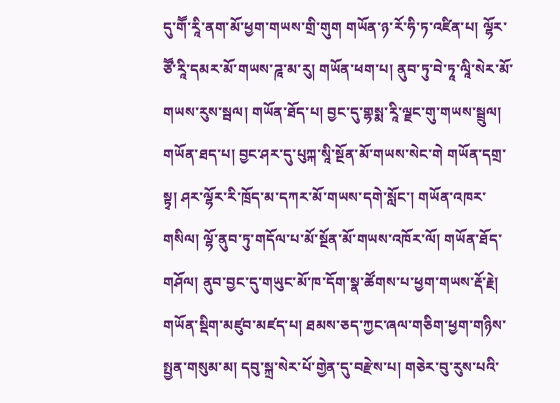དུ་གཽ་རཱི་ནག་མོ་ཕྱག་གཡས་གྲི་གུག གཡོན་ཉ་རོ་ཧི་ཏ་འཛིན་པ། ལྷོར་ཙཽ་རཱི་དམར་མོ་གཡས་ཌཱ་མ་རུ། གཡོན་ཕག་པ། ནུབ་ཏུ་བེ་ཏཱ་ལཱི་སེར་མོ་གཡས་རུས་སྦལ། གཡོན་ཐོད་པ། བྱང་དུ་གྷསྨ་རཱི་ལྗང་གུ་གཡས་སྦྲུལ། གཡོན་ཐད་པ། བྱང་ཤར་དུ་པུཀྐ་སཱི་སྔོན་མོ་གཡས་སེང་གེ གཡོན་དགྲ་སྟྭ། ཤར་ལྷོར་རི་ཁྲོད་མ་དཀར་མོ་གཡས་དགེ་སློང་། གཡོན་འཁར་གསིལ། ལྷོ་ནུབ་ཏུ་གདོལ་པ་མོ་སྔོན་མོ་གཡས་འཁོར་ལོ། གཡོན་ཐོད་གཤོལ། ནུབ་བྱང་དུ་གཡུང་མོ་ཁ་དོག་སྣ་ཚོགས་པ་ཕྱག་གཡས་རྡོ་རྗེ། གཡོན་སྡིག་མཛུབ་མཛད་པ། ཐམས་ཅད་ཀྱང་ཞལ་གཅིག་ཕྱག་གཉིས་སྤྱན་གསུམ་མ། དབུ་སྐྲ་སེར་པོ་གྱེན་དུ་བརྫེས་པ། གཅེར་བུ་རུས་པའི་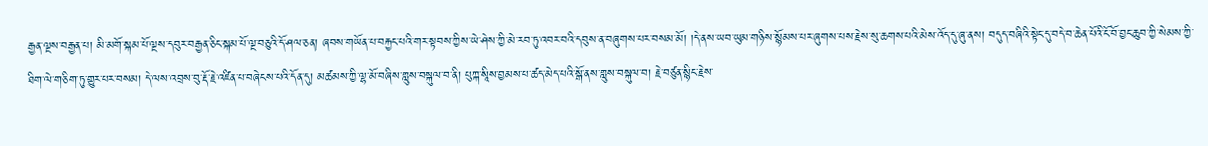རྒྱན་ལྔས་བརྒྱན་པ། མི་མགོ་སྐམ་པོ་ལྔས་དབུར་བརྒྱན་ཅིང་སྐམ་པོ་ལྔ་བཅུའི་དོ་ཤལ་ཅན། ཞབས་གཡོན་པ་བརྐྱང་པའི་གར་སྟབས་ཀྱིས་ཡེ་ཤེས་ཀྱི་མེ་རབ་ཏུ་འབར་བའི་དབུས་ན་བཞུགས་པར་བསམ་མོ། །དེ་ནས་ཡབ་ཡུམ་གཉིས་སྙོམས་པར་ཞུགས་པས་རྗེས་སུ་ཆགས་པའི་མེས་འོད་དུ་ཞུ་ནས། བདུད་བཞིའི་སྟེང་དུ་བདེ་བ་ཆེན་པོའི་ངོ་བོ་བྱང་ཆུབ་ཀྱི་སེམས་ཀྱི་ཐིག་ལེ་གཅིག་ཏུ་གྱུར་པར་བསམ། དེ་ལས་འབྲས་བུ་རྡོ་རྗེ་འཛིན་པ་བཞེངས་པའི་དོན་དུ། མཚམས་ཀྱི་ལྷ་མོ་བཞིས་གླུས་བསྐུལ་བ་ནི། པུཀྐ་སཱིས་བྱམས་པ་ཚད་མེད་པའི་སྒོ་ནས་གླུས་བསྐུལ་བ། རྗེ་བཙུན་སྙིང་རྗེས་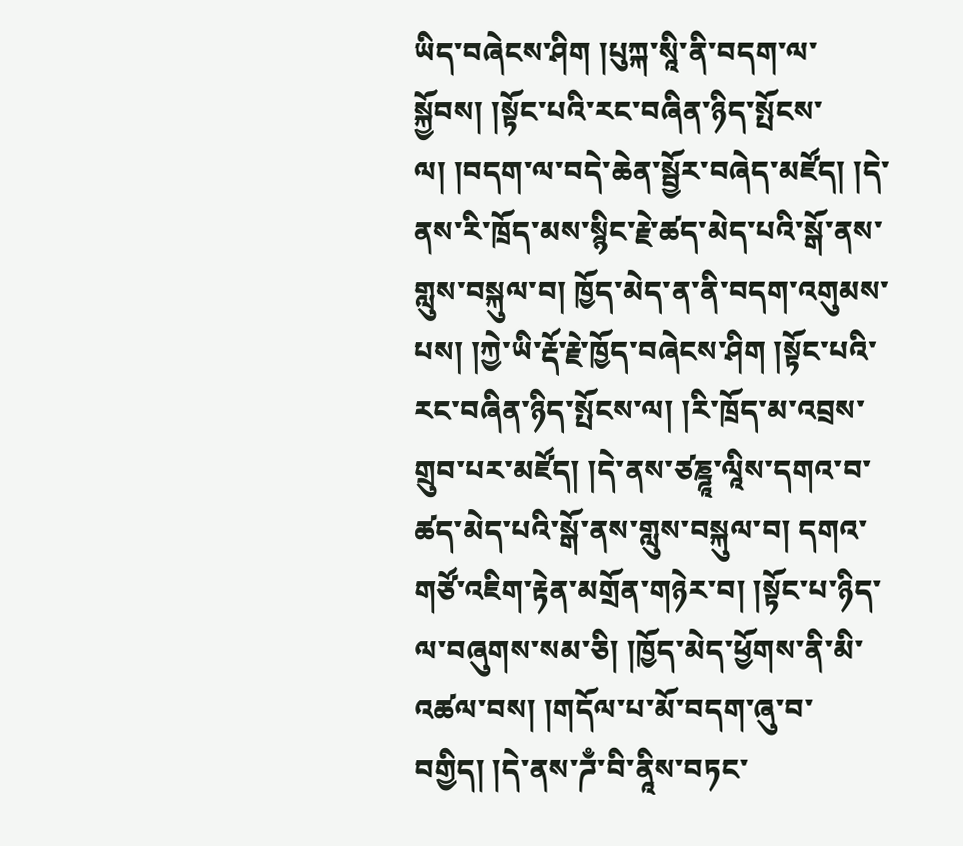ཡིད་བཞེངས་ཤིག །པུཀྐ་སཱི་ནི་བདག་ལ་སྐྱོབས། །སྟོང་པའི་རང་བཞིན་ཉིད་སྤོངས་ལ། །བདག་ལ་བདེ་ཆེན་སྦྱོར་བཞེད་མཛོད། །དེ་ནས་རི་ཁྲོད་མས་སྙིང་རྗེ་ཚད་མེད་པའི་སྒོ་ནས་གླུས་བསྐུལ་བ། ཁྱོད་མེད་ན་ནི་བདག་འགུམས་པས། །ཀྱེ་ཡི་རྡོ་རྗེ་ཁྱོད་བཞེངས་ཤིག །སྟོང་པའི་རང་བཞིན་ཉིད་སྤོངས་ལ། །རི་ཁྲོད་མ་འབྲས་གྲུབ་པར་མཛོད། །དེ་ནས་ཙཎྜཱ་ལཱིས་དགའ་བ་ཚད་མེད་པའི་སྒོ་ནས་གླུས་བསྐུལ་བ། དགའ་གཙོ་འཇིག་རྟེན་མགྲོན་གཉེར་བ། །སྟོང་པ་ཉིད་ལ་བཞུགས་སམ་ཅི། །ཁྱོད་མེད་ཕྱོགས་ནི་མི་འཚལ་བས། །གདོལ་པ་མོ་བདག་ཞུ་བ་བགྱིད། །དེ་ནས་ཌྃ་བི་ནཱིས་བཏང་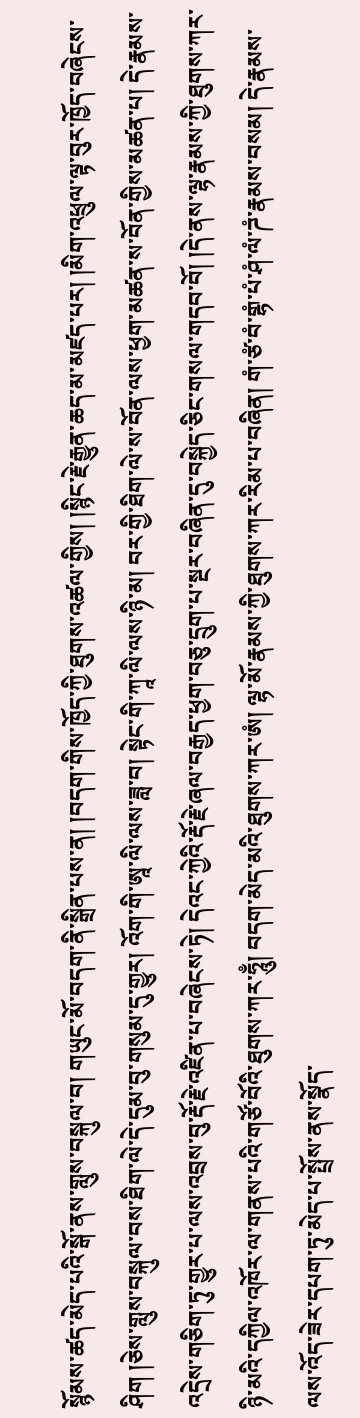སྙོམས་ཚད་མེད་པའི་སྒོ་ནས་གླུས་བསྐུལ་བ། གཡུང་མོ་བདག་ནི་སྒྲིན་པས་ན། །བདག་གིས་ཁྱོད་ཀྱི་ཐུགས་འཚལ་གྱིས། །སྙིང་རྗེ་རྒྱུན་ཆད་མ་མཛད་པར། །མིག་འཕྲུལ་ལྟ་བུར་ཁྱོད་བཞེངས་ཤིག །ཅེས་གླུས་བསྐུལ་བས་ཐིག་ལེ་དེ་དུམ་བུ་གསུམ་དུ་གྱུར། འོག་གི་ཨཱ་ལི་ལས་ཟླ་བ། སྟེང་གི་ཀཱ་ལི་ལས་ཉི་མ། བར་གྱི་ཐིག་ལེ་ས་བོན་ལས་ཕྱག་མཚན་ས་བོན་གྱིས་མཚན་པ། དེ་རྣམས་འདྲེས་གཅིག་ཏུ་གྱུར་པ་ལས་འབྲས་བུ་རྡོ་རྗེ་འཛིན་པ་བཞེངས་ཏེ། དེའང་ཀྱེའི་རྡོ་རྗེ་ཞལ་བརྒྱད་ཕྱག་བཅུ་དྲུག་པ་སྔར་བཞིན་དུ་བསྐྱེད་ཅིང་གསལ་གདབ་བོ། །དེ་ནས་ལྷ་རྣམས་ཀྱི་ཐུགས་ཀར་ཉི་མའི་དཀྱིལ་འཁོར་ལ་གནས་པའི་གཙོ་བོའི་ཐུགས་ཀར་ཧཱུྃ། བདག་མེད་མའི་ཐུགས་ཀར་ཨཾ། ལྷ་མོ་རྣམས་ཀྱི་ཐུགས་ཀར་རིམ་པ་བཞིན། གཾ་ཙཾ་བཾ་གྷཾ་པཾ་ཤཾ་ལཾ་ཌཾ་རྣམས་བསམ། དེ་རྣམས་ལས་འོད་ཟེར་དཔག་ཏུ་མེད་པ་སྤྲོས་ནས་སྣོད་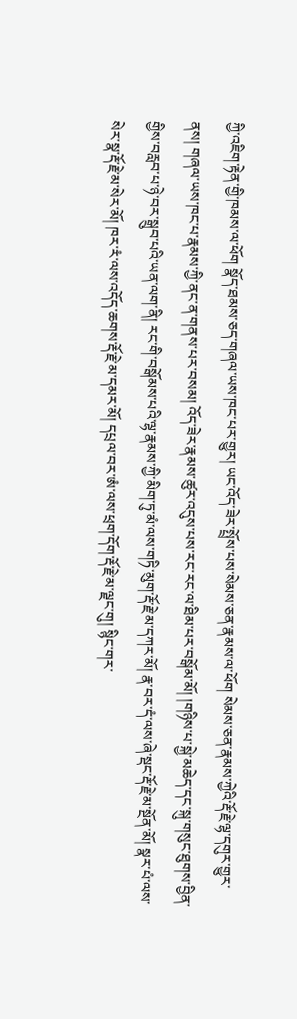ཀྱི་འཇིག་རྟེན་གྱི་ཁམས་ལ་ཕོག སྣོད་ཐམས་ཅད་གཞལ་ཡས་ཁང་པར་གྱུར། ཡང་འོད་ཟེར་སྤྲོས་པས་སེམས་ཅན་རྣམས་ལ་ཕོག སེམས་ཅན་རྣམས་ཀྱེའི་རྡོ་རྗེ་ལྷ་དགུར་གྱུར་ནས། གཞལ་ཡས་ཁང་པ་རྣམས་ཀྱི་ནང་ན་གནས་པར་བསམ། འོད་ཟེར་རྣམས་ཚུར་འདུས་པས་རང་རང་ལ་ཐིམ་པར་བསྒོམ་མོ། །གཉིས་པ་སྐྱེ་མཆེད་དང་སྐུ་གསུང་ཐུགས་བྱིན་གྱིས་བརླབ་པ་ཉེ་བར་སྒྲུབ་པའི་ཡན་ལག་ནི། རང་གི་བསྒོམས་པའི་ལྷ་རྣམས་ཀྱི་མིག་ཏུ་མཾ་ལས་གཏི་མུག་རྡོ་རྗེ་མ་དཀར་མོ། རྣ་བར་དཾ་ལས་ཞེ་སྡང་རྡོ་རྗེ་མ་སྔོན་མོ། སྣར་པཾ་ལས་སེར་སྣ་རྡོ་རྗེ་མ་སེར་མོ། ཁར་རཾ་ལས་འདོད་ཆགས་རྡོ་རྗེ་མ་དམར་མོ། དཔྲལ་བར་ཨཾ་ལས་ཕྲག་དོག་རྡོ་རྗེ་མ་ལྗང་གུ། སྙིང་གར་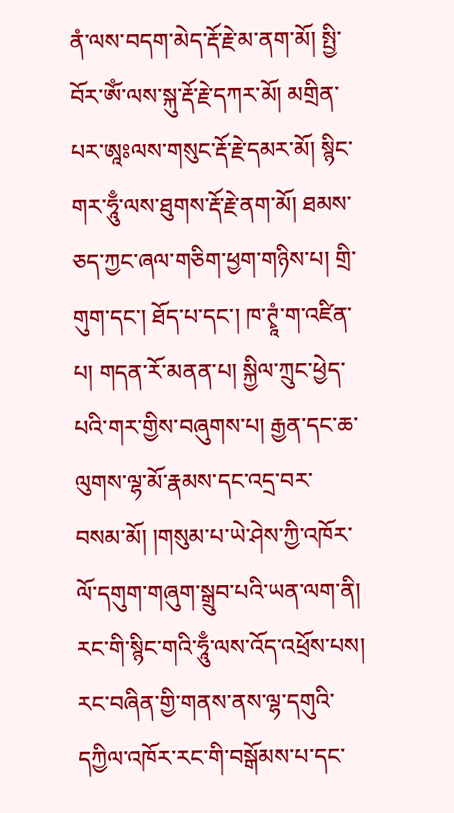ནཾ་ལས་བདག་མེད་རྡོ་རྗེ་མ་ནག་མོ། སྤྱི་བོར་ཨོཾ་ལས་སྐུ་རྡོ་རྗེ་དཀར་མོ། མགྲིན་པར་ཨཱཿལས་གསུང་རྡོ་རྗེ་དམར་མོ། སྙིང་གར་ཧཱུྃ་ལས་ཐུགས་རྡོ་རྗེ་ནག་མོ། ཐམས་ཅད་ཀྱང་ཞལ་གཅིག་ཕྱག་གཉིས་པ། གྲི་གུག་དང་། ཐོད་པ་དང་། ཁ་ཊྭཱཾ་ག་འཛིན་པ། གདན་རོ་མནན་པ། སྐྱིལ་ཀྲུང་ཕྱེད་པའི་གར་གྱིས་བཞུགས་པ། རྒྱན་དང་ཆ་ལུགས་ལྷ་མོ་རྣམས་དང་འདྲ་བར་བསམ་མོ། །གསུམ་པ་ཡེ་ཤེས་ཀྱི་འཁོར་ལོ་དགུག་གཞུག་སྒྲུབ་པའི་ཡན་ལག་ནི། རང་གི་སྙིང་གའི་ཧཱུྃ་ལས་འོད་འཕྲོས་པས། རང་བཞིན་གྱི་གནས་ནས་ལྷ་དགུའི་དཀྱིལ་འཁོར་རང་གི་བསྒོམས་པ་དང་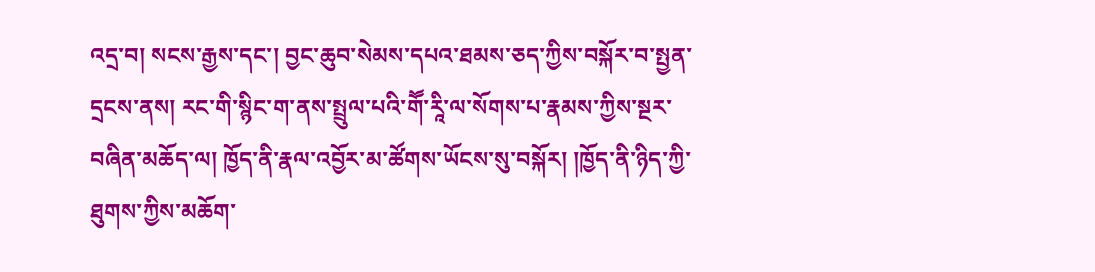འདྲ་བ། སངས་རྒྱས་དང་། བྱང་ཆུབ་སེམས་དཔའ་ཐམས་ཅད་ཀྱིས་བསྐོར་བ་སྤྱན་དྲངས་ནས། རང་གི་སྙིང་ག་ནས་སྤྲུལ་པའི་གཽ་རཱི་ལ་སོགས་པ་རྣམས་ཀྱིས་སྔར་བཞིན་མཆོད་ལ། ཁྱོད་ནི་རྣལ་འབྱོར་མ་ཚོགས་ཡོངས་སུ་བསྐོར། །ཁྱོད་ནི་ཉིད་ཀྱི་ཐུགས་ཀྱིས་མཆོག་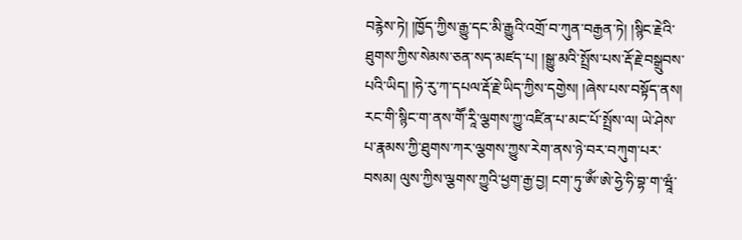བརྙེས་ཏེ། །ཁྱོད་ཀྱིས་རྒྱུ་དང་མི་རྒྱུའི་འགྲོ་བ་ཀུན་བརྒྱན་ཏེ། །སྙིང་རྗེའི་ཐུགས་ཀྱིས་སེམས་ཅན་སད་མཛད་པ། །སྒྱུ་མའི་སྤྲོས་པས་རྡོ་རྗེ་བསྒྲུབས་པའི་ཡིད། །ཧེ་རུ་ཀ་དཔལ་རྡོ་རྗེ་ཡིད་ཀྱིས་དགྱེས། །ཞེས་པས་བསྟོད་ནས། རང་གི་སྙིང་ག་ནས་གཽ་རཱི་ལྕགས་ཀྱུ་འཛིན་པ་མང་པོ་སྤྲོས་ལ། ཡེ་ཤེས་པ་རྣམས་ཀྱི་ཐུགས་ཀར་ལྕགས་ཀྱུས་རེག་ནས་ཉེ་བར་བཀུག་པར་བསམ། ལུས་ཀྱིས་ལྕགས་ཀྱུའི་ཕྱག་རྒྱ་བྱ། ངག་ཏུ་ཨོཾ་ཨེ་ཧྱེ་ཧི་བྷ་ག་ཝཱཾ་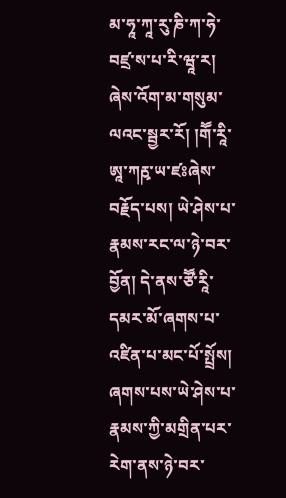མ་ཧཱ་ཀཱ་རུ་ཎི་ཀ་ཧེ་བཛྲ་ས་པ་རི་ཝཱ་ར། ཞེས་འོག་མ་གསུམ་ལའང་སྦྱར་རོ། །གཽ་རཱི་ཨཱ་ཀརྵ་ཡ་ཛཿཞེས་བརྗོད་པས། ཡེ་ཤེས་པ་རྣམས་རང་ལ་ཉེ་བར་བྱོན། དེ་ནས་ཙཽ་རཱི་དམར་མོ་ཞགས་པ་འཛིན་པ་མང་པོ་སྤྲོས། ཞགས་པས་ཡེ་ཤེས་པ་རྣམས་ཀྱི་མགྲིན་པར་རེག་ནས་ཉེ་བར་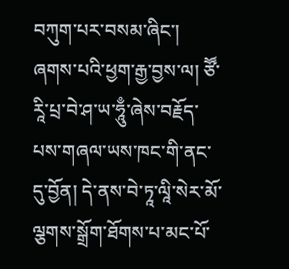བཀུག་པར་བསམ་ཞིང་། ཞགས་པའི་ཕྱག་རྒྱ་བྱས་ལ། ཙཽ་རཱི་པྲ་བེ་ཤ་ཡ་ཧཱུྃ་ཞེས་བརྗོད་པས་གཞལ་ཡས་ཁང་གི་ནང་དུ་བྱོན། དེ་ནས་བེ་ཏཱ་ལཱི་སེར་མོ་ལྕགས་སྒྲོག་ཐོགས་པ་མང་པོ་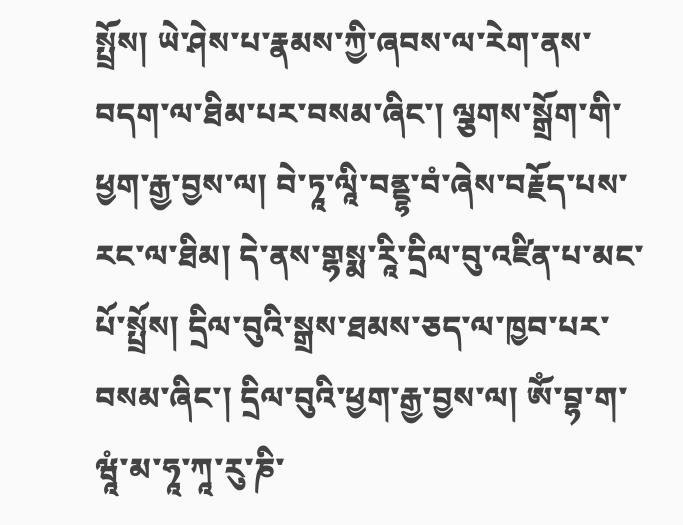སྤྲོས། ཡེ་ཤེས་པ་རྣམས་ཀྱི་ཞབས་ལ་རེག་ནས་བདག་ལ་ཐིམ་པར་བསམ་ཞིང་། ལྕགས་སྒྲོག་གི་ཕྱག་རྒྱ་བྱས་ལ། བེ་ཏཱ་ལཱི་བནྡྷ་བཾ་ཞེས་བརྗོད་པས་རང་ལ་ཐིམ། དེ་ནས་གྷསྨ་རཱི་དྲིལ་བུ་འཛིན་པ་མང་པོ་སྤྲོས། དྲིལ་བུའི་སྒྲས་ཐམས་ཅད་ལ་ཁྱབ་པར་བསམ་ཞིང་། དྲིལ་བུའི་ཕྱག་རྒྱ་བྱས་ལ། ཨོཾ་བྷ་ག་ཝཱཾ་མ་ཧཱ་ཀཱ་རུ་ཎི་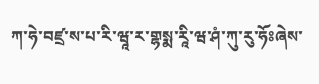ཀ་ཧེ་བཛྲ་ས་པ་རི་ཝཱ་ར་གྷསྨ་རཱི་ཝ་ཤཾ་ཀུ་རུ་ཧོཿཞེས་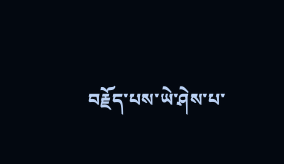བརྗོད་པས་ཡེ་ཤེས་པ་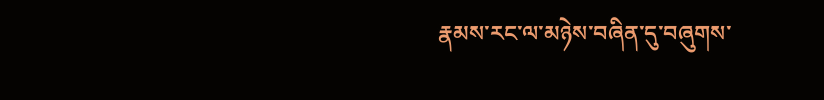རྣམས་རང་ལ་མཉེས་བཞིན་དུ་བཞུགས་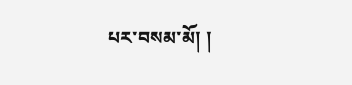པར་བསམ་མོ། །